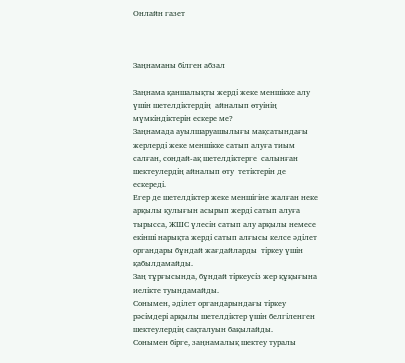Онлайн газет



Заңнаманы білген абзал

Заңнама қаншалықты жерді жеке меншікке алу үшін шетелдіктердің  айналып өтуінің  мүмкіндіктерін ескере ме?
Заңнамада ауылшаруашылығы мақсатындағы жерлерді жеке меншікке сатып алуға тиым салған, сондай-ақ шетелдіктерге  салынған  шектеулердің айналып өту  тетіктерін де  ескереді.
Егер де шетелдіктер жеке меншігіне жалған неке арқылы қулығын асырып жерді сатып алуға тырысса, ЖШС үлесін сатып алу арқылы немесе  екінші нарықта жерді сатып алғысы келсе әділет органдары бұндай жағдайларды  тіркеу үшін  қабылдамайды.
Заң тұрғысында, бұндай тіркеусіз жер құқығына иелікте туындамайды.
Сонымен, әділет органдарындағы тіркеу рәсімдері арқылы шетелдіктер үшін белгіленген шектеулердің сақталуын бақылайды.
Сонымен бірге, заңнамалық шектеу туралы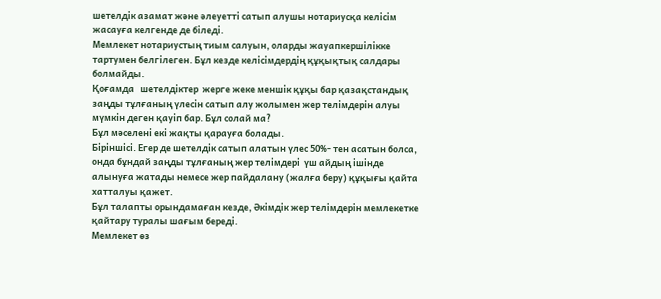шетелдік азамат және әлеуетті сатып алушы нотариусқа келісім жасауға келгенде де біледі.
Мемлекет нотариустың тиым салуын, оларды жауапкершілікке тартумен белгілеген. Бұл кезде келісімдердің құқықтық салдары болмайды.
Қоғамда   шетелдіктер  жерге жеке меншік құқы бар қазақстандық заңды тұлғаның үлесін сатып алу жолымен жер телімдерін алуы мүмкін деген қауіп бар. Бұл солай ма?
Бұл мәселені екі жақты қарауға болады.
Біріншісі. Егер де шетелдік сатып алатын үлес 50%- тен асатын болса, онда бұндай заңды тұлғаның жер телімдері  үш айдың ішінде алынуға жатады немесе жер пайдалану (жалға беру) құқығы қайта хатталуы қажет.
Бұл талапты орындамаған кезде, Әкімдік жер телімдерін мемлекетке қайтару туралы шағым береді.
Мемлекет өз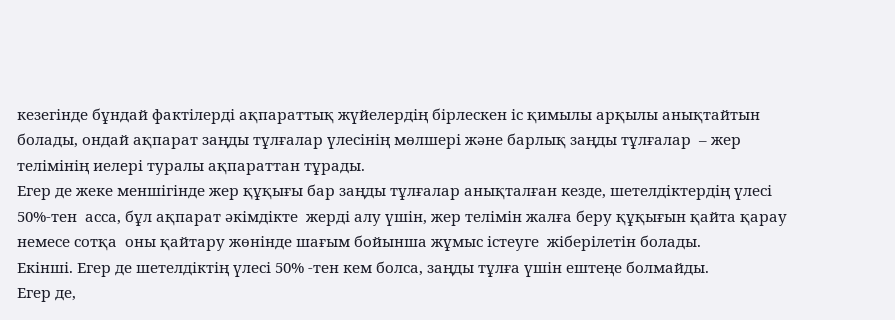кезегінде бұндай фактілерді ақпараттық жүйелердің бірлескен іс қимылы арқылы анықтайтын болады, ондай ақпарат заңды тұлғалар үлесінің мөлшері және барлық заңды тұлғалар  – жер телімінің иелері туралы ақпараттан тұрады.
Егер де жеке меншігінде жер құқығы бар заңды тұлғалар анықталған кезде, шетелдіктердің үлесі 50%-тен  асса, бұл ақпарат әкімдікте  жерді алу үшін, жер телімін жалға беру құқығын қайта қарау  немесе сотқа  оны қайтару жөнінде шағым бойынша жұмыс істеуге  жіберілетін болады.
Екінші. Егер де шетелдіктің үлесі 50% -тен кем болса, заңды тұлға үшін ештеңе болмайды.
Егер де,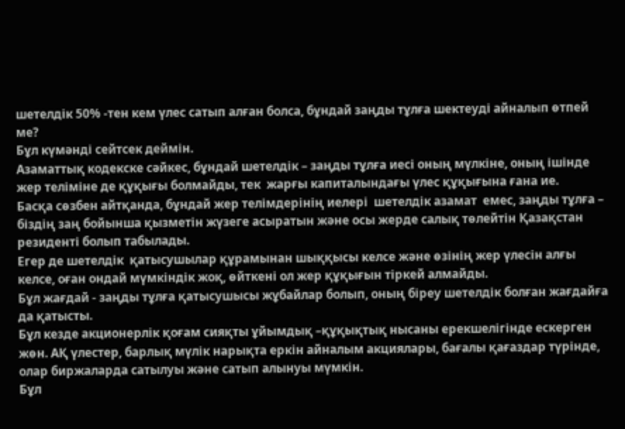шетелдік 50% -тен кем үлес сатып алған болса, бұндай заңды тұлға шектеуді айналып өтпей ме?
Бұл күмәнді сейтсек деймін.
Азаматтық кодекске сәйкес, бұндай шетелдік – заңды тұлға иесі оның мүлкіне, оның ішінде жер теліміне де құқығы болмайды, тек  жарғы капиталындағы үлес құқығына ғана ие.
Басқа сөзбен айтқанда, бұндай жер телімдерінің иелері  шетелдік азамат  емес, заңды тұлға – біздің заң бойынша қызметін жүзеге асыратын және осы жерде салық төлейтін Қазақстан резиденті болып табылады.
Егер де шетелдік  қатысушылар құрамынан шыққысы келсе және өзінің жер үлесін алғы келсе, оған ондай мүмкіндік жоқ, өйткені ол жер құқығын тіркей алмайды.
Бұл жағдай - заңды тұлға қатысушысы жұбайлар болып, оның біреу шетелдік болған жағдайға да қатысты.
Бұл кезде акционерлік қоғам сияқты ұйымдық –құқықтық нысаны ерекшелігінде ескерген жөн. АҚ үлестер, барлық мүлік нарықта еркін айналым акциялары, бағалы қағаздар түрінде, олар биржаларда сатылуы және сатып алынуы мүмкін.
Бұл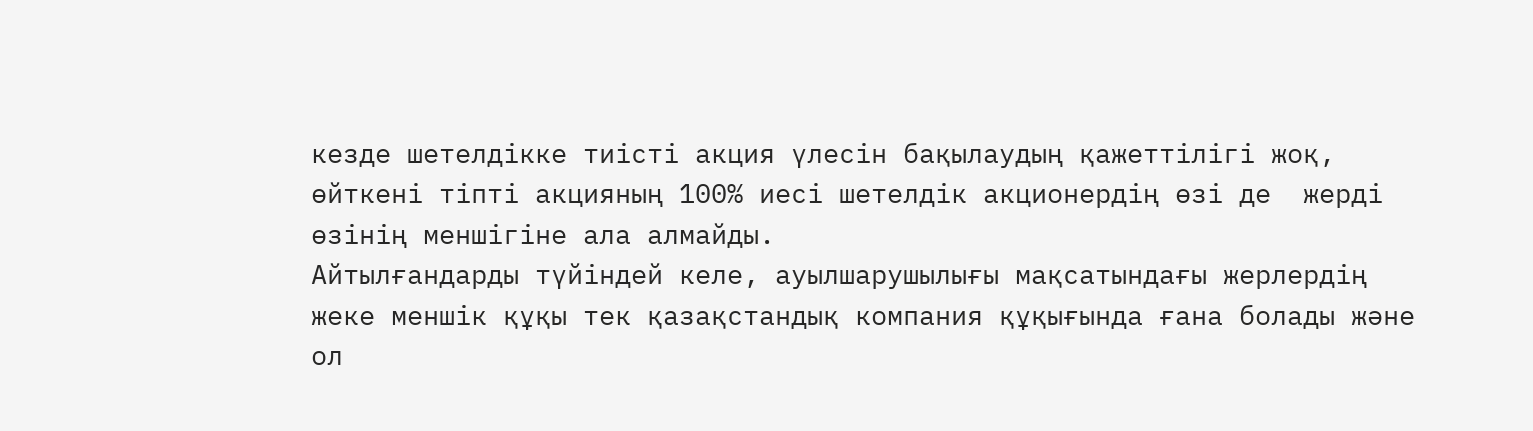кезде шетелдікке тиісті акция үлесін бақылаудың қажеттілігі жоқ, өйткені тіпті акцияның 100% иесі шетелдік акционердің өзі де  жерді өзінің меншігіне ала алмайды.
Айтылғандарды түйіндей келе, ауылшарушылығы мақсатындағы жерлердің жеке меншік құқы тек қазақстандық компания құқығында ғана болады және ол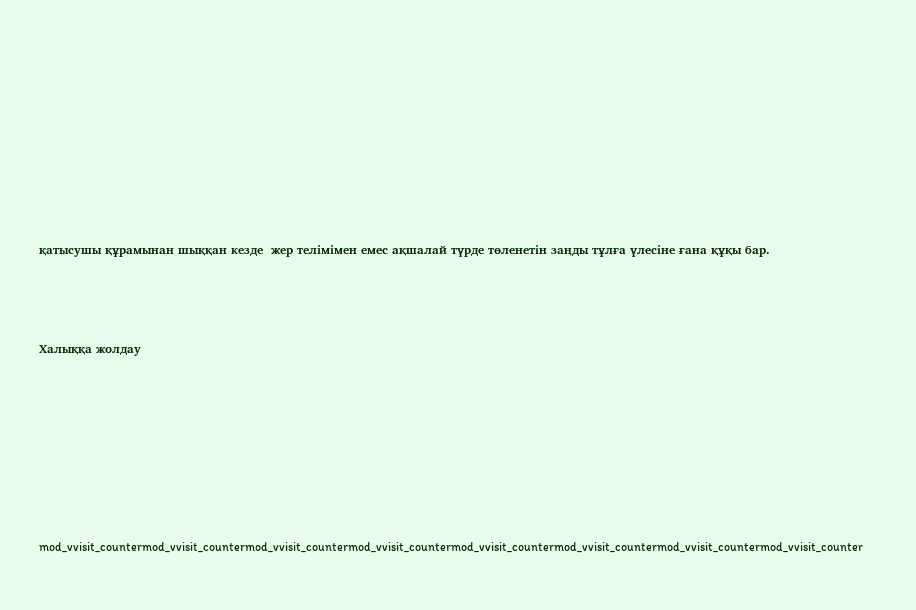қатысушы құрамынан шыққан кезде  жер телімімен емес ақшалай түрде төленетін заңды тұлға үлесіне ғана құқы бар.



Халыққа жолдау







mod_vvisit_countermod_vvisit_countermod_vvisit_countermod_vvisit_countermod_vvisit_countermod_vvisit_countermod_vvisit_countermod_vvisit_counter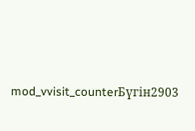mod_vvisit_counterБүгін2903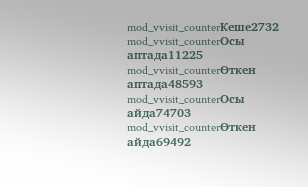mod_vvisit_counterКеше2732
mod_vvisit_counterОсы аптада11225
mod_vvisit_counterӨткен аптада48593
mod_vvisit_counterОсы айда74703
mod_vvisit_counterӨткен айда69492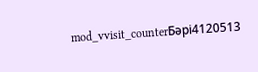mod_vvisit_counterБәрі4120513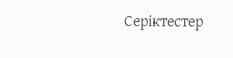Серіктестер